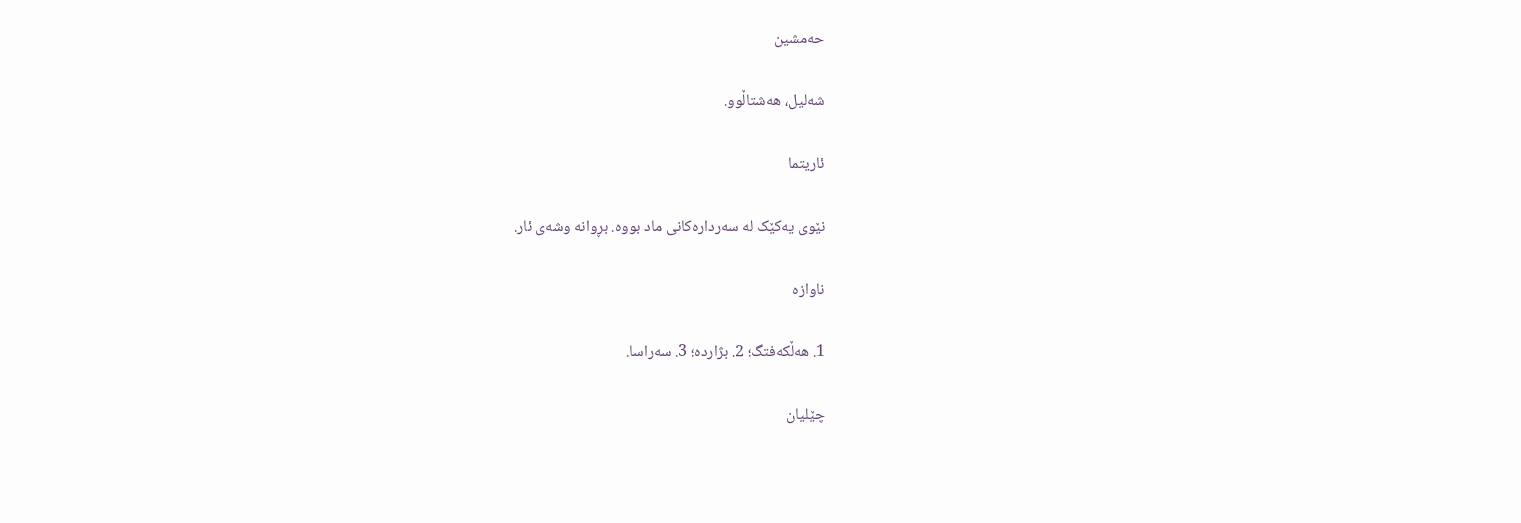حەمشین

شه‌لیل، هه‌شتاڵوو.

ئاریتما

نێوی یەکێک لە سەردارەکانی ماد بووە. بڕوانە وشەی ئار.

ناوازە

1. هەڵکەفتگ؛ 2. بژاردە؛ 3. سەراسا.

چێلیان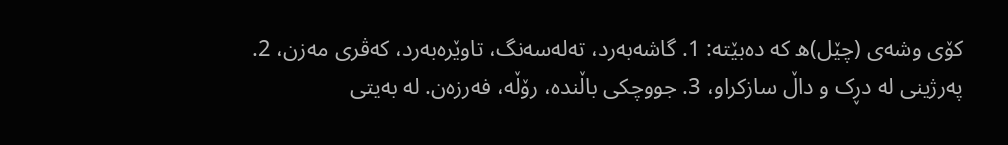کۆی وشه‌ی (چێل)ه‌ که‌ ده‌بێته‌: 1. گاشه‌به‌رد، ته‌له‌سه‌نگ، تاوێره‌به‌رد، که‌ڤری مه‌زن، 2. په‌رژینی له‌ دڕک و داڵ سازکراو، 3. جووچکی باڵنده‌، رۆڵه‌، فه‌رزه‌ن. له‌ به‌یتی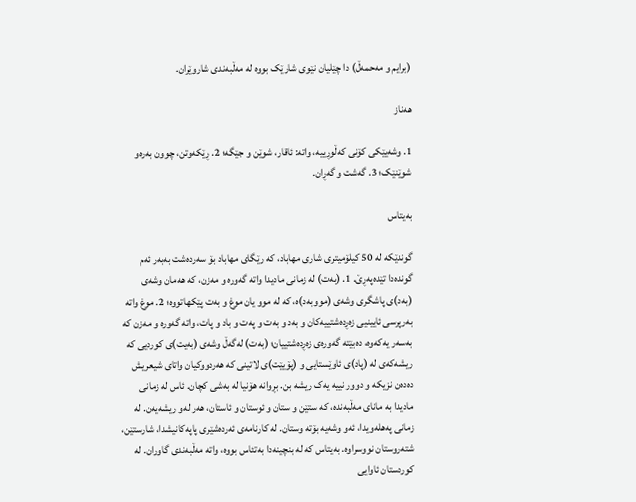(برایم و مه‌حمه‌ڵ) دا چێلیان نێوی شارێک بووه‌ له‌ مه‌ڵبه‌ندی شاروێران.

هەناز

1. وشەیێکی کۆنی کەڵوڕییە، واتە: ئاقار، شوێن و جێگە؛ 2. ڕێکەوتن، چوون بەرەو شوێنێک؛ 3. گەشت و گەڕان.

بەیتاس

گوندێکە لە 50 کیلۆمیتری شاری مهاباد، کە رێگای مهاباد بۆ سەردەشت بەبەر ئەم گوندەدا تێدەپەڕێ. 1. (بەت) لە زمانی مادیدا واتە گەورە و مەزن، کە هەمان وشەی (بەد)ی پاشگری وشەی (مووبەد)ە، کە لە موو یان موغ و بەت پێکهاتووە؛ 2. موغ واتە بەرپرسی ئایینیی زەڕدەشتییەکان و بەد و بەت و پەت و باد و پات، واتە گەورە و مەزن کە بەسەر یەکەوە، دەبێتە گەورەی زەڕدەشتییان؛ (بەت) لەگەڵ وشەی (بەیت)ی کوردیی کە ریشەکەی لە (پاد)ی ئاوێستایی و (پۆیێت)ی لاتینی کە هەردووکیان واتای شیعریش دەدەن نزیکە و دوور نییە یەک ریشە بن. بڕوانە هۆنیا لە بەشی کچان. ئاس لە زمانی مادیدا بە مانای مەڵبەندە، کە ستێن و ستان و ئوستان و ئاستان، هەر لەو ریشەیەن. لە زمانی پەهلەویدا، ئەو وشەیە بۆتە وستان. لە کارنامەی ئەردەشێری پاپەکانیشدا، شارستێن، شتەروستان نووسراوە. بەیتاس کە لە بنچینەدا بەتئاس بووە، واتە مەڵبەندی گاوران. لە کوردستان ئاوایی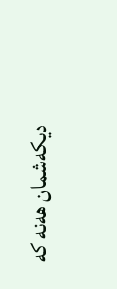دیکەشمان هەنە کە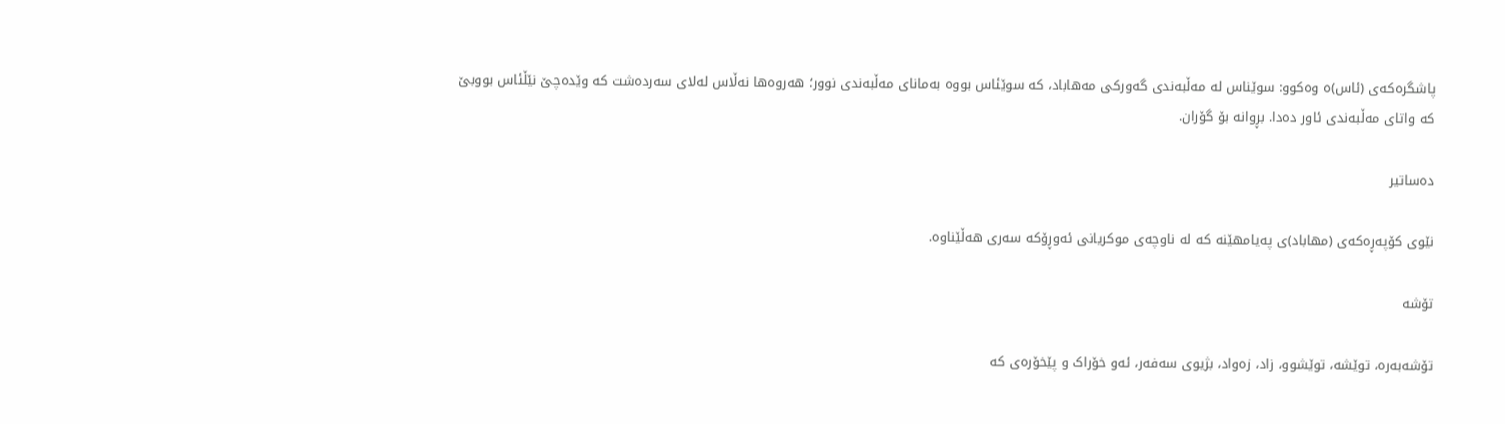پاشگرەکەی (ئاس)ە وەکوو: سوێناس لە مەڵبەندی گەورکی مەهاباد، کە سوێئاس بووە بەمانای مەڵبەندی نوور؛ هەروەها نەڵاس لەلای سەردەشت کە وێدەچێ نێڵئاس بووبێ کە واتای مەڵبەندی ئاور دەدا. بڕوانە بۆ گۆران.

دەساتیر

نێوی کۆپه‌ڕه‌که‌ی (مهاباد)ی په‌یامهێنه‌ که‌ له‌ ناوچه‌ی موکریانی ئه‌وڕۆکه‌ سه‌ری هه‌ڵێناوه‌.

تۆشە

تۆشەبەرە، توێشە، توێشوو، زاد، زەواد، بژیوی سەفەر، ئەو خۆراک و پێخۆرەی کە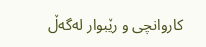کاروانچی و رێبوار لەگەڵ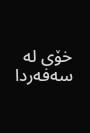خۆی لە سەفەردا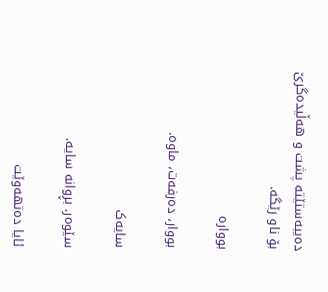دەیبەستێتە پشت و هەڵیدەگرێ بۆ ناو رێگە.

بووارە

بووار، دەرفەت، ماوە.

سایەک

سێوەر. بڕوانە سایە.

ئایا دەتهەوێت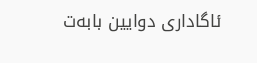ئاگاداری دوایین بابەت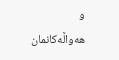و هەواڵەکانمان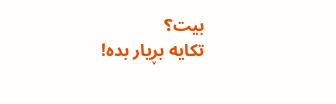بیت؟
تکایە بڕیار بدە!